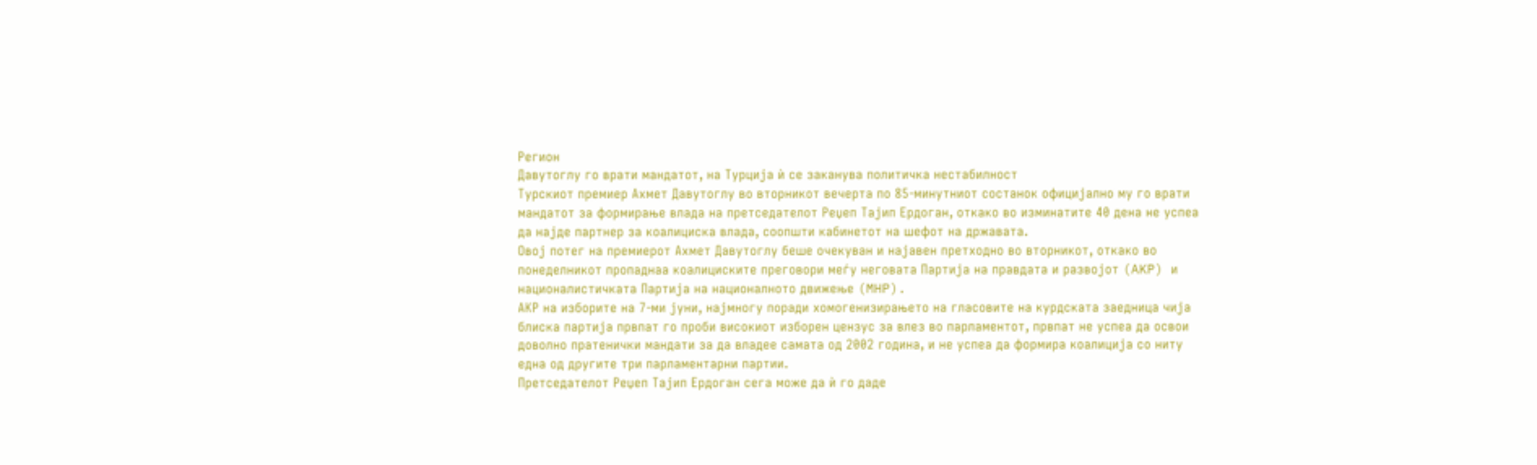Регион
Давутоглу го врати мандатот, на Турција ѝ се заканува политичка нестабилност
Турскиот премиер Ахмет Давутоглу во вторникот вечерта по 85-минутниот состанок официјално му го врати мандатот за формирање влада на претседателот Реџеп Тајип Ердоган, откако во изминатите 40 дена не успеа да најде партнер за коалициска влада, соопшти кабинетот на шефот на државата.
Овој потег на премиерот Ахмет Давутоглу беше очекуван и најавен претходно во вторникот, откако во понеделникот пропаднаа коалициските преговори меѓу неговата Партија на правдата и развојот (AKP) и националистичката Партија на националното движење (MHP).
АКР на изборите на 7-ми јуни, најмногу поради хомогенизирањето на гласовите на курдската заедница чија блиска партија првпат го проби високиот изборен цензус за влез во парламентот, првпат не успеа да освои доволно пратенички мандати за да владее самата од 2002 година, и не успеа да формира коалиција со ниту една од другите три парламентарни партии.
Претседателот Реџеп Тајип Ердоган сега може да ѝ го даде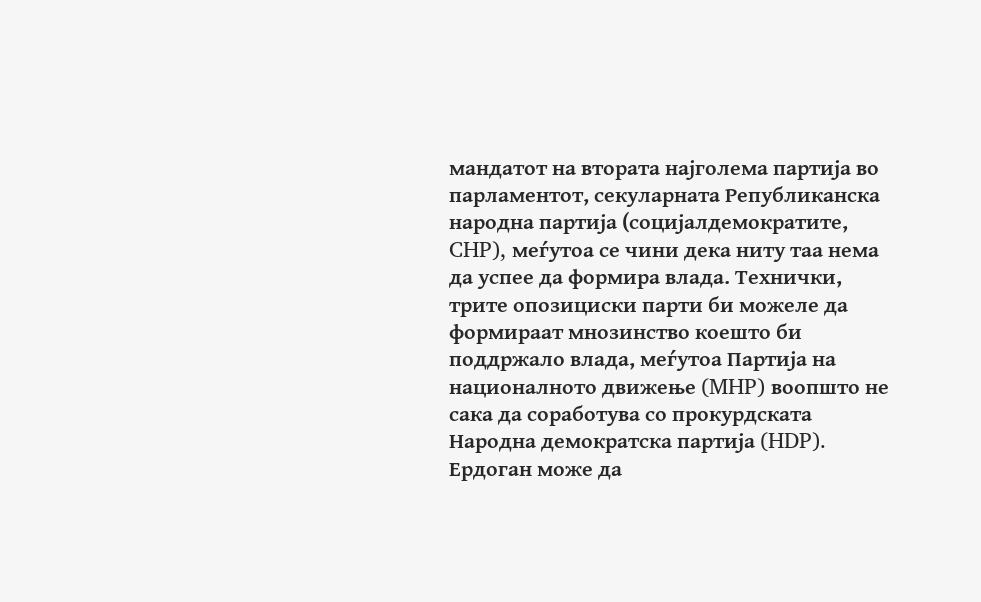мандатот на втората најголема партија во парламентот, секуларната Републиканска народна партија (социјалдемократите, CHP), меѓутоа се чини дека ниту таа нема да успее да формира влада. Технички, трите опозициски парти би можеле да формираат мнозинство коешто би поддржало влада, меѓутоа Партија на националното движење (MHP) воопшто не сака да соработува со прокурдската Народна демократска партија (HDP).
Ердоган може да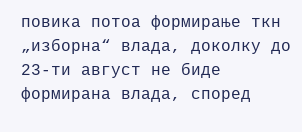повика потоа формирање ткн „изборна“ влада, доколку до 23-ти август не биде формирана влада, според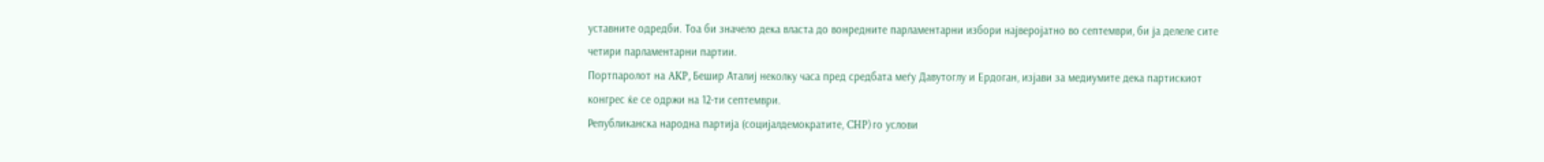уставните одредби. Тоа би значело дека власта до вонредните парламентарни избори најверојатно во септември, би ја делеле сите четири парламентарни партии.
Портпаролот на AKP, Бешир Аталиј неколку часа пред средбата меѓу Давутоглу и Ердоган, изјави за медиумите дека партискиот конгрес ќе се одржи на 12-ти септември.
Републиканска народна партија (социјалдемократите, CHP) го услови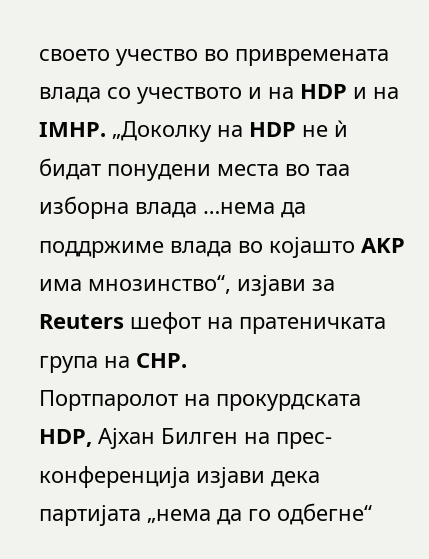своето учество во привремената влада со учеството и на HDP и на IMHP. „Доколку на HDP не ѝ бидат понудени места во таа изборна влада …нема да поддржиме влада во којашто AKP има мнозинство“, изјави за Reuters шефот на пратеничката група на CHP.
Портпаролот на прокурдската HDP, Ајхан Билген на прес-конференција изјави дека партијата „нема да го одбегне“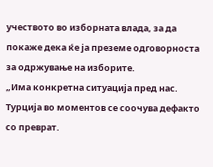учеството во изборната влада, за да покаже дека ќе ја преземе одговорноста за одржување на изборите.
„Има конкретна ситуација пред нас. Турција во моментов се соочува дефакто со преврат.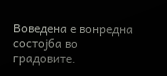Воведена е вонредна состојба во градовите.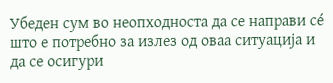Убеден сум во неопходноста да се направи сé што е потребно за излез од оваа ситуација и да се осигури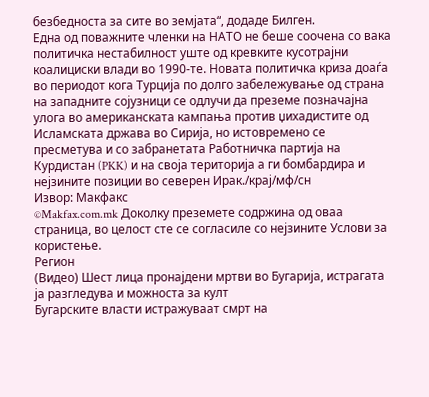безбедноста за сите во земјата“, додаде Билген.
Една од поважните членки на НАТО не беше соочена со вака политичка нестабилност уште од кревките кусотрајни коалициски влади во 1990-те. Новата политичка криза доаѓа во периодот кога Турција по долго забележување од страна на западните сојузници се одлучи да преземе позначајна улога во американската кампања против џихадистите од Исламската држава во Сирија, но истовремено се пресметува и со забранетата Работничка партија на Курдистан (PKK) и на своја територија а ги бомбардира и нејзините позиции во северен Ирак./крај/мф/сн
Извор: Макфакс
©Makfax.com.mk Доколку преземете содржина од оваа страница, во целост сте се согласиле со нејзините Услови за користење.
Регион
(Видео) Шест лица пронајдени мртви во Бугарија, истрагата ја разгледува и можноста за култ
Бугарските власти истражуваат смрт на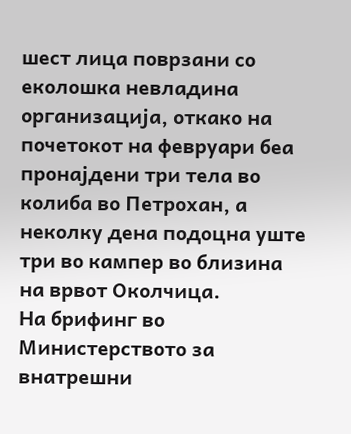шест лица поврзани со еколошка невладина организација, откако на почетокот на февруари беа пронајдени три тела во колиба во Петрохан, а неколку дена подоцна уште три во кампер во близина на врвот Околчица.
На брифинг во Министерството за внатрешни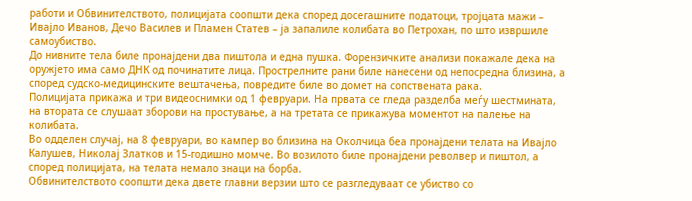работи и Обвинителството, полицијата соопшти дека според досегашните податоци, тројцата мажи – Ивајло Иванов, Дечо Василев и Пламен Статев – ја запалиле колибата во Петрохан, по што извршиле самоубиство.
До нивните тела биле пронајдени два пиштола и една пушка. Форензичките анализи покажале дека на оружјето има само ДНК од починатите лица. Прострелните рани биле нанесени од непосредна близина, а според судско-медицинските вештачења, повредите биле во домет на сопствената рака.
Полицијата прикажа и три видеоснимки од 1 февруари. На првата се гледа разделба меѓу шестмината, на втората се слушаат зборови на простување, а на третата се прикажува моментот на палење на колибата.
Во одделен случај, на 8 февруари, во кампер во близина на Околчица беа пронајдени телата на Ивајло Калушев, Николај Златков и 15-годишно момче. Во возилото биле пронајдени револвер и пиштол, а според полицијата, на телата немало знаци на борба.
Обвинителството соопшти дека двете главни верзии што се разгледуваат се убиство со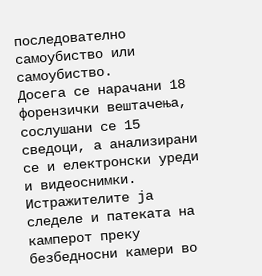последователно самоубиство или самоубиство.
Досега се нарачани 18 форензички вештачења, сослушани се 15 сведоци, а анализирани се и електронски уреди и видеоснимки. Истражителите ја следеле и патеката на камперот преку безбедносни камери во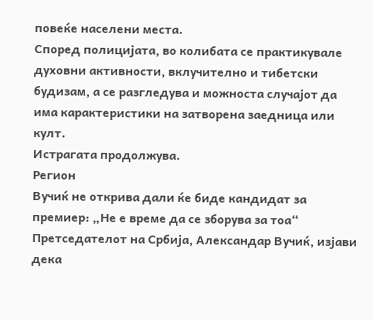повеќе населени места.
Според полицијата, во колибата се практикувале духовни активности, вклучително и тибетски будизам, а се разгледува и можноста случајот да има карактеристики на затворена заедница или култ.
Истрагата продолжува.
Регион
Вучиќ не открива дали ќе биде кандидат за премиер: „Не е време да се зборува за тоа“
Претседателот на Србија, Александар Вучиќ, изјави дека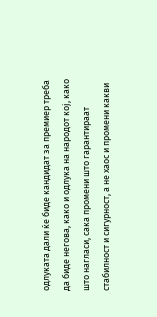одлуката дали ќе биде кандидат за премиер треба да биде негова, како и одлука на народот кој, како што нагласи, сака промени што гарантираат стабилност и сигурност, а не хаос и промени какви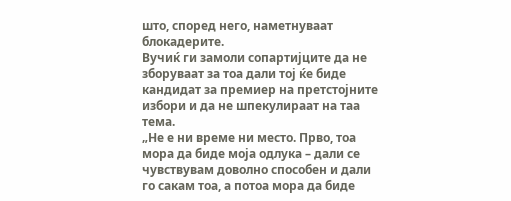што, според него, наметнуваат блокадерите.
Вучиќ ги замоли сопартијците да не зборуваат за тоа дали тој ќе биде кандидат за премиер на претстојните избори и да не шпекулираат на таа тема.
„Не е ни време ни место. Прво, тоа мора да биде моја одлука – дали се чувствувам доволно способен и дали го сакам тоа, а потоа мора да биде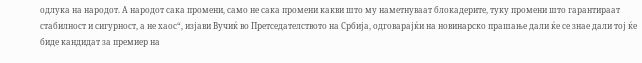одлука на народот. А народот сака промени, само не сака промени какви што му наметнуваат блокадерите, туку промени што гарантираат стабилност и сигурност, а не хаос“, изјави Вучиќ во Претседателството на Србија, одговарајќи на новинарско прашање дали ќе се знае дали тој ќе биде кандидат за премиер на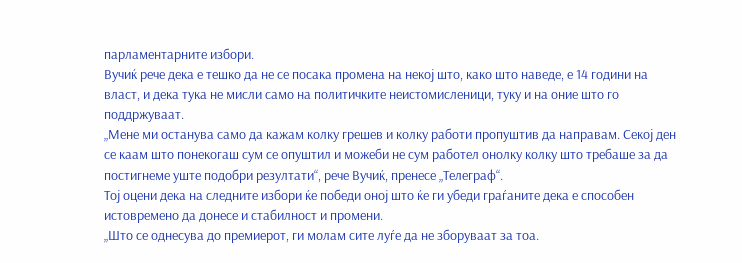парламентарните избори.
Вучиќ рече дека е тешко да не се посака промена на некој што, како што наведе, е 14 години на власт, и дека тука не мисли само на политичките неистомисленици, туку и на оние што го поддржуваат.
„Мене ми останува само да кажам колку грешев и колку работи пропуштив да направам. Секој ден се каам што понекогаш сум се опуштил и можеби не сум работел онолку колку што требаше за да постигнеме уште подобри резултати“, рече Вучиќ, пренесе „Телеграф“.
Тој оцени дека на следните избори ќе победи оној што ќе ги убеди граѓаните дека е способен истовремено да донесе и стабилност и промени.
„Што се однесува до премиерот, ги молам сите луѓе да не зборуваат за тоа.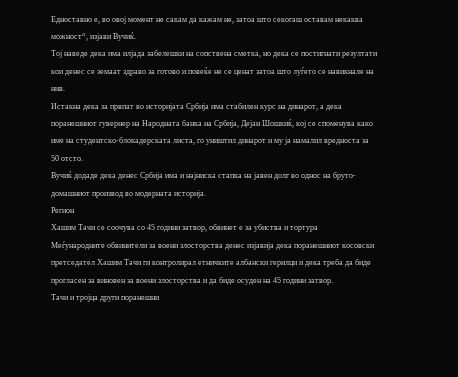Едноставно е, во овој момент не сакам да кажам не, затоа што секогаш оставам некаква можност“, изјави Вучиќ.
Тој наведе дека има илјада забелешки на сопствена сметка, но дека се постигнати резултати кои денес се земаат здраво за готово и повеќе не се ценат затоа што луѓето се навикнале на нив.
Истакна дека за првпат во историјата Србија има стабилен курс на динарот, а дека поранешниот гувернер на Народната банка на Србија, Дејан Шошкиќ, кој се споменува како име на студентско-блокадерската листа, го уништил динарот и му ја намалил вредноста за 50 отсто.
Вучиќ додаде дека денес Србија има и најниска стапка на јавен долг во однос на бруто-домашниот производ во модерната историја.
Регион
Хашим Тачи се соочува со 45 години затвор, обвинет е за убиства и тортура
Меѓународните обвинители за воени злосторства денес изјавија дека поранешниот косовски претседател Хашим Тачи ги контролирал етничките албански герилци и дека треба да биде прогласен за виновен за воени злосторства и да биде осуден на 45 години затвор.
Тачи и тројца други поранешни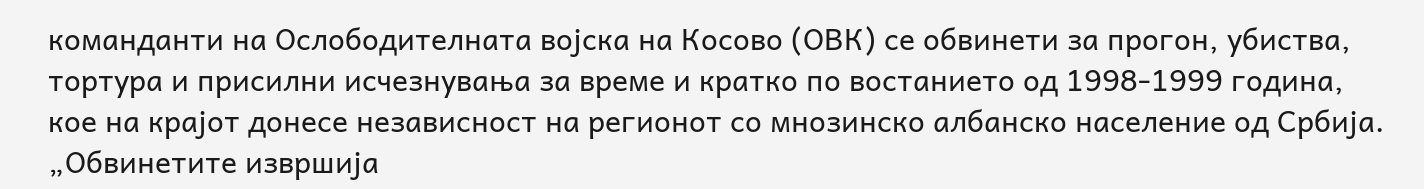команданти на Ослободителната војска на Косово (ОВК) се обвинети за прогон, убиства, тортура и присилни исчезнувања за време и кратко по востанието од 1998-1999 година, кое на крајот донесе независност на регионот со мнозинско албанско население од Србија.
„Обвинетите извршија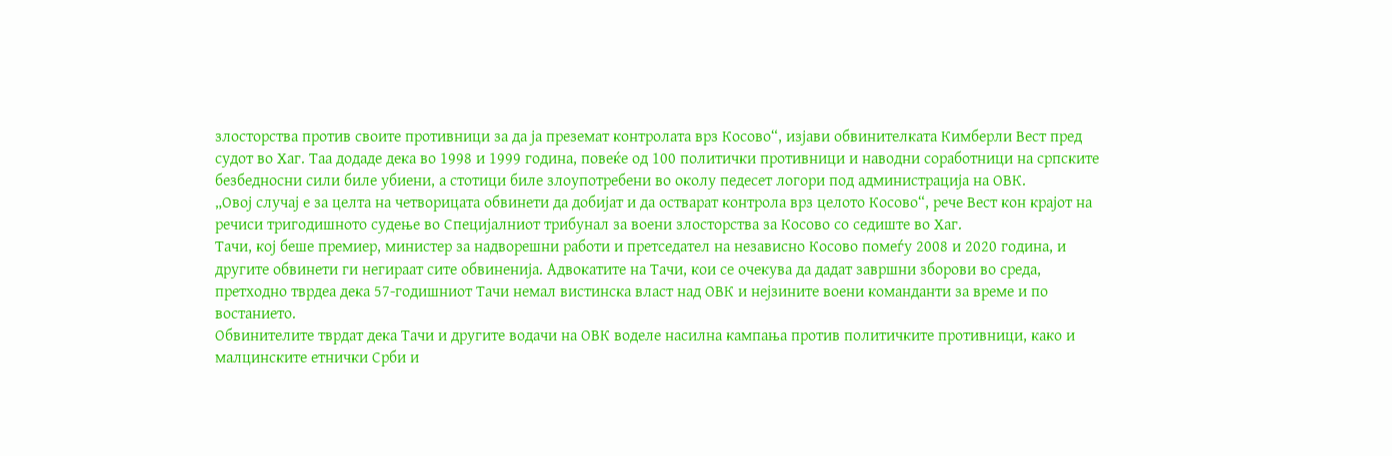злосторства против своите противници за да ја преземат контролата врз Косово“, изјави обвинителката Кимберли Вест пред судот во Хаг. Таа додаде дека во 1998 и 1999 година, повеќе од 100 политички противници и наводни соработници на српските безбедносни сили биле убиени, а стотици биле злоупотребени во околу педесет логори под администрација на ОВК.
„Овој случај е за целта на четворицата обвинети да добијат и да остварат контрола врз целото Косово“, рече Вест кон крајот на речиси тригодишното судење во Специјалниот трибунал за воени злосторства за Косово со седиште во Хаг.
Тачи, кој беше премиер, министер за надворешни работи и претседател на независно Косово помеѓу 2008 и 2020 година, и другите обвинети ги негираат сите обвиненија. Адвокатите на Тачи, кои се очекува да дадат завршни зборови во среда, претходно тврдеа дека 57-годишниот Тачи немал вистинска власт над ОВК и нејзините воени команданти за време и по востанието.
Обвинителите тврдат дека Тачи и другите водачи на ОВК воделе насилна кампања против политичките противници, како и малцинските етнички Срби и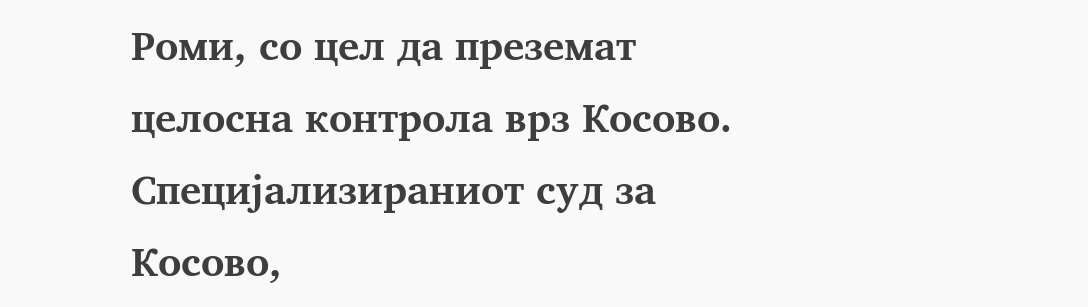Роми, со цел да преземат целосна контрола врз Косово.
Специјализираниот суд за Косово,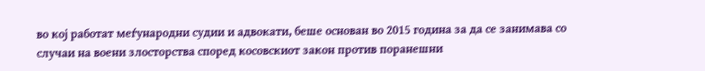во кој работат меѓународни судии и адвокати, беше основан во 2015 година за да се занимава со случаи на воени злосторства според косовскиот закон против поранешни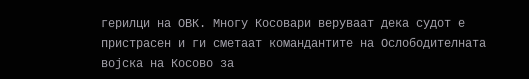герилци на ОВК. Многу Косовари веруваат дека судот е пристрасен и ги сметаат командантите на Ослободителната војска на Косово за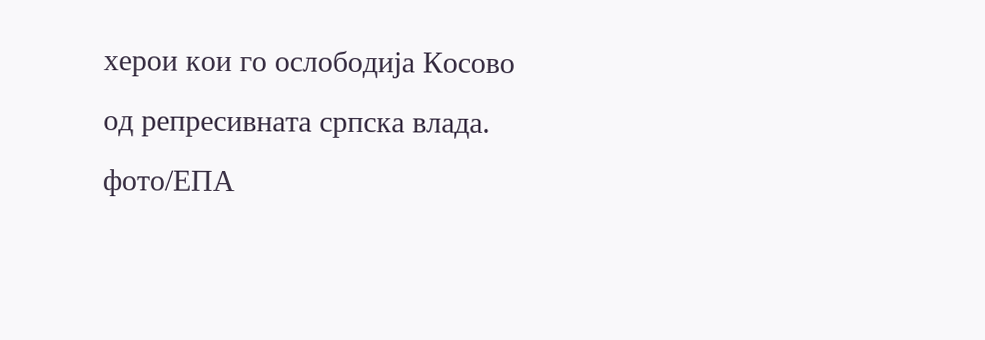херои кои го ослободија Косово од репресивната српска влада.
фото/ЕПА